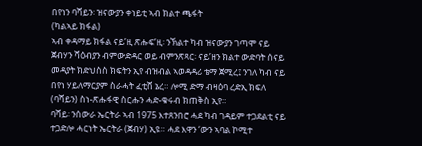በየነን ባሻይን፡ ዝናውያን ቀነይቲ ኣብ ክልተ ጫፋት
(ካልኣይ ክፋል)
ኣብ ቀዳማይ ክፋል ናይ’ዚ ጽሑፍ’ዚ፡ ንኽልተ ካብ ዝናውያን ገጣሞ ናይ ጀብሃን ሻዕብያን ብምውድዳር ወይ ብምንጽጻር፡ ናይ’ዘን ክልተ ውድባት ሰናይ መዳያት ክድህስስ ክፍትን ኢየ ብዝብል ኣወዳዳሪ ቴማ ጀሚረ፤ ንገለ ካብ ናይ በየነ ሃይለማርያም ስራሓት ፈቲሸ ኔረ። ሎሚ ድማ ብዛዕባ ረድኢ ክፍለ (ባሻይን) ስነ-ጽሑፋዊ ስርሑን ሓድ-ቁሩብ ክጠቅስ ኢየ።
ባሻይ፡ ንሰውራ ኤርትራ ኣብ 1975 እተጸንበሮ ሓደ ካብ ገዳይም ተጋደልቲ ናይ ተጋድሎ ሓርነት ኤርትራ (ጀብሃ) ኢዩ። ሓደ እዋን ‘ውን ኣባል ኮሚተ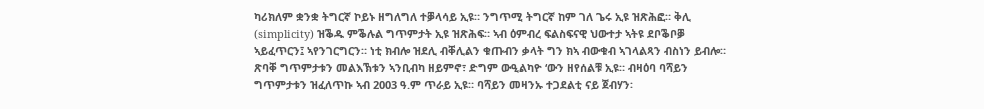ካሪክለም ቋንቋ ትግርኛ ኮይኑ ዘግለግለ ተቓላሳይ ኢዩ። ንግጥሚ ትግርኛ ከም ገለ ጌሩ ኢዩ ዝጽሕፎ። ቅሊ (simplicity) ዝቕዱ ምቕሉል ግጥምታት ኢዩ ዝጽሕፍ። ኣብ ዕምብረ ፍልስፍናዊ ህውተታ ኣትዩ ደቦቕቦቓ ኣይፈጥርን፤ ኣየንገርግርን። ነቲ ክብሎ ዝደሊ ብቐሊልን ቁጡብን ቃላት ግን ክኣ ብውቁብ ኣገላልጻን ብስነን ይብሎ። ጽባቐ ግጥምታቱን መልእኽቱን ኣንቢብካ ዘይምኖ፣ ድግም ውዒልካዮ ‘ውን ዘየሰልቹ ኢዩ። ብዛዕባ ባሻይን ግጥምታቱን ዝፈለጥኩ ኣብ 2003 ዓ.ም ጥራይ ኢዩ። ባሻይን መዛንኡ ተጋደልቲ ናይ ጀብሃን፡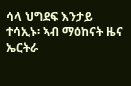ሳላ ህግደፍ እንታይ ተሳኢኑ፡ ኣብ ማዕከናት ዜና ኤርትራ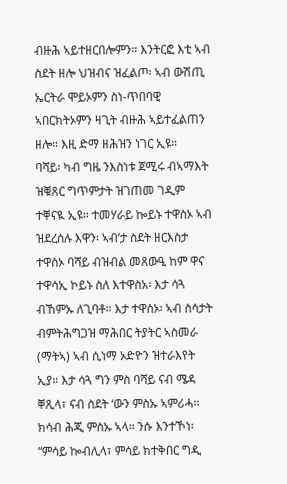ብዙሕ ኣይተዘርበሎምን። እንትርፎ እቲ ኣብ ስደት ዘሎ ህዝብና ዝፈልጦ፡ ኣብ ውሽጢ ኤርትራ ሞይኦምን ስነ-ጥበባዊ ኣበርክትኦምን ዛጊት ብዙሕ ኣይተፈልጠን ዘሎ። እዚ ድማ ዘሕዝን ነገር ኢዩ።
ባሻይ፡ ካብ ግዜ ንእስነቱ ጀሚሩ ብኣማእት ዝቑጸር ግጥምታት ዝገጠመ ገዲም ተቐናዪ ኢዩ። ተመሃራይ ኰይኑ ተዋስኦ ኣብ ዝደረሰሉ እዋን፡ ኣብ’ታ ስደት ዘርእስታ ተዋስኦ ባሻይ ብዝብል መጸውዒ ከም ዋና ተዋሳኢ ኮይኑ ስለ እተዋስአ፡ እታ ሳጓ ብኸምኡ ለጊባቶ። እታ ተዋስኦ፡ ኣብ ስሳታት ብምትሕግጋዝ ማሕበር ትያትር ኣስመራ (ማትኣ) ኣብ ሲነማ ኦድዮን ዝተራእየት ኢያ። እታ ሳጓ ግን ምስ ባሻይ ናብ ሜዳ ቐጺላ፣ ናብ ስደት ‘ውን ምስኡ ኣምሪሓ። ክሳብ ሕጂ ምስኡ ኣላ። ንሱ እንተኾነ፡ “ምሳይ ኰብሊላ፣ ምሳይ ክተቅበር ግዲ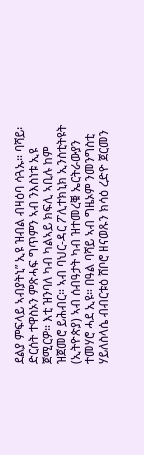ደልያ ምፍላይ ኣብያትኒ” ኢዩ ዝብል ብዛዕባ ሳጓኡ። ባሻይ፡ ድርሰት ተዋስኦን ምጽሓፍ ግጥምን ኣብ ንእስነቱ ኢዩ ጀሚርዎ። እቲ ዝንባለ ካብ ካልኣይ ክፍሊ ኣቢሉ ከም ዝጀመሮ ይሕብር። ኣብ ባህር-ዳር ፖሊተክኒክ ኢንስቲትዩት (ኢትዮጵያ) ኣብ ሰብዓታት ካብ ዝተመረቑ ኤርትራውያን ተመሃሮ ሓደ ኢዩ። በዓል ባሻይ ኣብ ግዜኦም ንመንግስቲ ሃይለስላሴ ብብርቱዕ ሸቦሮ ዘናወጹን ክሳዕ ረድዮ ጀርመን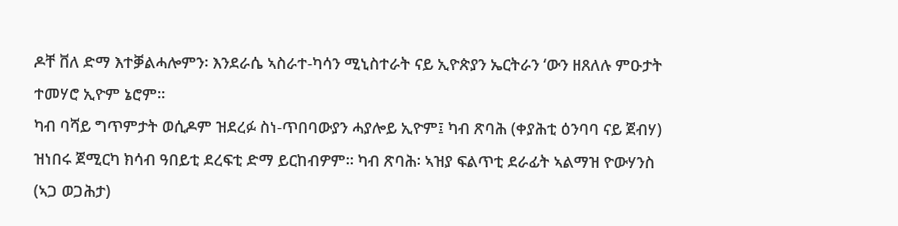ዶቸ ቨለ ድማ እተቓልሓሎምን፡ እንደራሴ ኣስራተ-ካሳን ሚኒስተራት ናይ ኢዮጵያን ኤርትራን ‘ውን ዘጸለሉ ምዑታት ተመሃሮ ኢዮም ኔሮም።
ካብ ባሻይ ግጥምታት ወሲዶም ዝደረፉ ስነ-ጥበባውያን ሓያሎይ ኢዮም፤ ካብ ጽባሕ (ቀያሕቲ ዕንባባ ናይ ጀብሃ) ዝነበሩ ጀሚርካ ክሳብ ዓበይቲ ደረፍቲ ድማ ይርከብዎም። ካብ ጽባሕ፡ ኣዝያ ፍልጥቲ ደራፊት ኣልማዝ ዮውሃንስ (ኣጋ ወጋሕታ)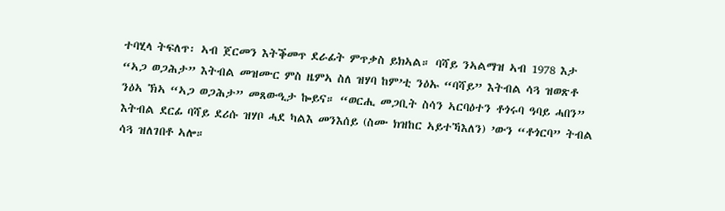ተባሂላ ትፍለጥ፡ ኣብ ጀርመን እትቕመጥ ደራፊት ምጥቃስ ይክኣል። ባሻይ ንኣልማዝ ኣብ 1978 እታ “ኣጋ ወጋሕታ” እትብል መዝሙር ምስ ዜምኣ ስለ ዝሃባ ከም’ቲ ንዕኡ “ባሻይ” እትብል ሳጓ ዝወጽቶ ንዕኣ ኽኣ “ኣጋ ወጋሕታ” መጸውዒታ ኰይና። “ወርሒ መጋቢት ስሳን ኣርባዕተን ቶጎሩባ ዓባይ ሓበን” እትብል ደርፊ ባሻይ ደሪሱ ዝሃቦ ሓደ ካልእ መንእሰይ (ስሙ ክዝከር ኣይተኻእለን) ’ውን “ቶጎርባ” ትብል ሳጓ ዝለገበቶ ኣሎ።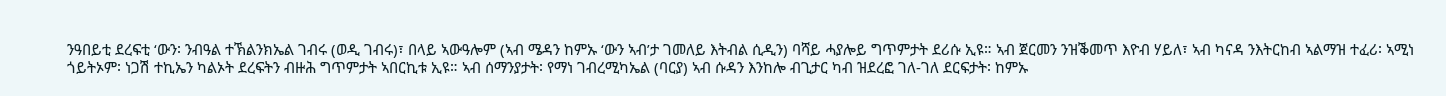ንዓበይቲ ደረፍቲ ‘ውን፡ ንብዓል ተኽልንክኤል ገብሩ (ወዲ ገብሩ)፣ በላይ ኣውዓሎም (ኣብ ሜዳን ከምኡ ‘ውን ኣብ’ታ ገመለይ እትብል ሲዲን) ባሻይ ሓያሎይ ግጥምታት ደሪሱ ኢዩ። ኣብ ጀርመን ንዝቕመጥ እዮብ ሃይለ፣ ኣብ ካናዳ ንእትርከብ ኣልማዝ ተፈሪ፡ ኣሚነ ጎይትኦም፡ ነጋሽ ተኪኤን ካልኦት ደረፍትን ብዙሕ ግጥምታት ኣበርኪቱ ኢዩ። ኣብ ሰማንያታት፡ የማነ ገብረሚካኤል (ባርያ) ኣብ ሱዳን እንከሎ ብጊታር ካብ ዝደረፎ ገለ-ገለ ደርፍታት፡ ከምኡ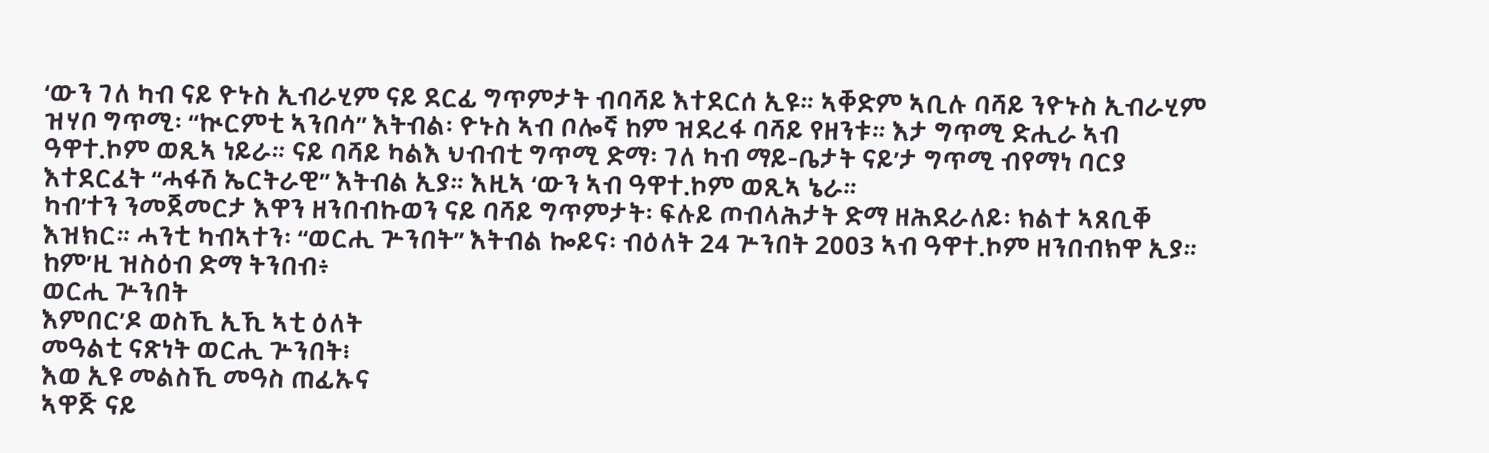‘ውን ገለ ካብ ናይ ዮኑስ ኢብራሂም ናይ ደርፊ ግጥምታት ብባሻይ እተደርሰ ኢዩ። ኣቐድም ኣቢሉ ባሻይ ንዮኑስ ኢብራሂም ዝሃቦ ግጥሚ፡ “ኲርምቲ ኣንበሳ” እትብል፡ ዮኑስ ኣብ ቦሎኛ ከም ዝደረፋ ባሻይ የዘንቱ። እታ ግጥሚ ድሒራ ኣብ ዓዋተ.ኮም ወጺኣ ነይራ። ናይ ባሻይ ካልእ ህብብቲ ግጥሚ ድማ፡ ገለ ካብ ማይ-ቤታት ናይ’ታ ግጥሚ ብየማነ ባርያ እተደርፈት “ሓፋሽ ኤርትራዊ” እትብል ኢያ። እዚኣ ‘ውን ኣብ ዓዋተ.ኮም ወጺኣ ኔራ።
ካብ’ተን ንመጀመርታ እዋን ዘንበብኩወን ናይ ባሻይ ግጥምታት፡ ፍሉይ ጦብላሕታት ድማ ዘሕደራለይ፡ ክልተ ኣጸቢቐ እዝክር። ሓንቲ ካብኣተን፡ “ወርሒ ጕንበት” እትብል ኰይና፡ ብዕለት 24 ጕንበት 2003 ኣብ ዓዋተ.ኮም ዘንበብክዋ ኢያ። ከም’ዚ ዝስዕብ ድማ ትንበብ፥
ወርሒ ጕንበት
እምበር’ዶ ወስኺ ኢኺ ኣቲ ዕለት
መዓልቲ ናጽነት ወርሒ ጕንበት፧
እወ ኢዩ መልስኺ መዓስ ጠፊኡና
ኣዋጅ ናይ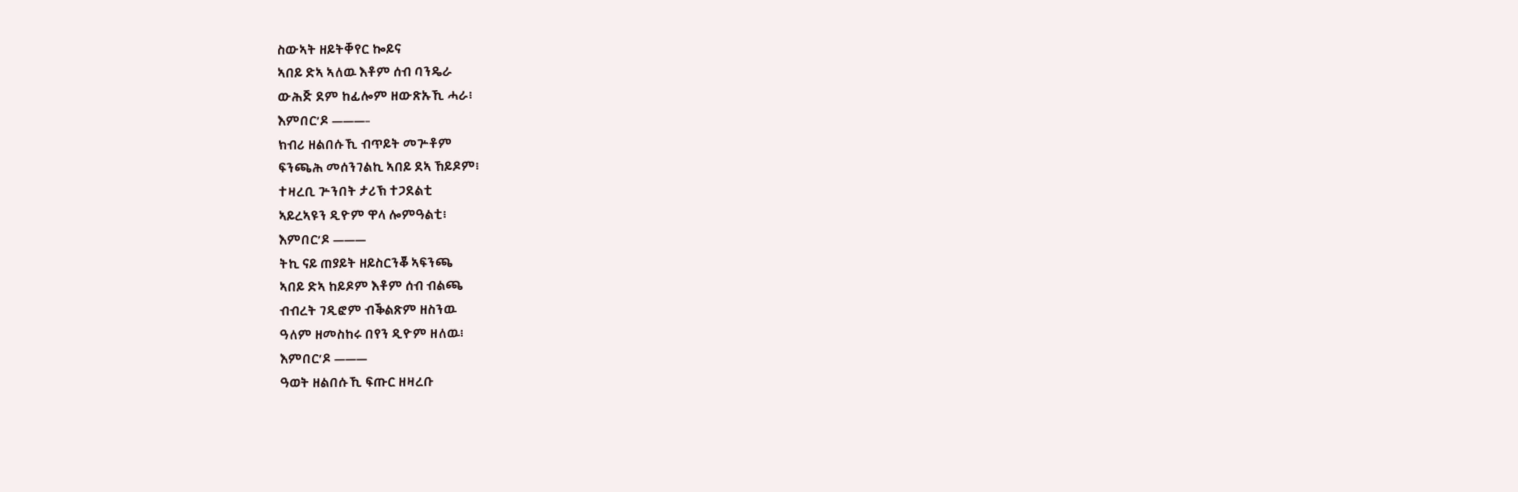ስውኣት ዘይትቐየር ኰይና
ኣበይ ድኣ ኣለዉ እቶም ሰብ ባንዴራ
ውሕጅ ደም ከፊሎም ዘውጽኡኺ ሓራ፧
እምበር’ዶ ———–
ክብሪ ዘልበሱኺ ብጥይት መጕቶም
ፍንጫሕ መሰንገልኪ ኣበይ ደኣ ኸይዶም፧
ተዛረቢ ጕንበት ታሪኽ ተጋደልቲ
ኣይረኣዩን ዲዮም ዋላ ሎምዓልቲ፧
እምበር’ዶ ———
ትኪ ናይ ጠያይት ዘይስርንቖ ኣፍንጫ
ኣበይ ድኣ ከይዶም እቶም ሰብ ብልጫ
ብብረት ገዲፎም ብቕልጽም ዘስንዉ
ዓለም ዘመስከሩ በየን ዲዮም ዘለዉ፧
እምበር’ዶ ———
ዓወት ዘልበሱኺ ፍጡር ዘዛረቡ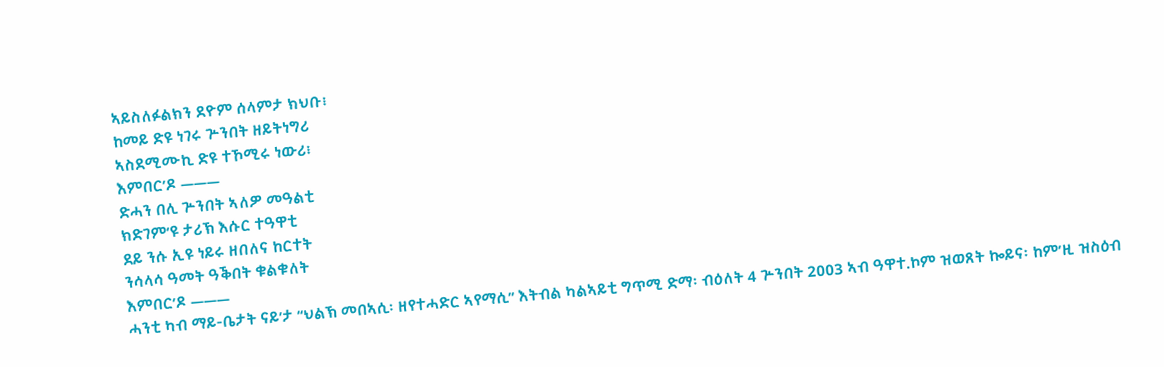ኣይስለፉልክን ደዮም ሰላምታ ክህቡ፧
ከመይ ድዩ ነገሩ ጕንበት ዘይትነግሪ
ኣስደሚሙኪ ድዩ ተኾሚሩ ነውሪ፧
እምበር’ዶ ———
ድሓን በሊ ጕንበት ኣለዎ መዓልቲ
ክድገም’ዩ ታሪኽ እሱር ተዓዋቲ
ደይ ንሱ ኢዩ ነይሩ ዘበለና ከርተት
ንሳላሳ ዓመት ዓቕበት ቁልቁለት
እምበር’ዶ ———
ሓንቲ ካብ ማይ-ቤታት ናይ’ታ “ህልኽ መበኣሲ፡ ዘየተሓድር ኣየማሲ” እትብል ካልኣይቲ ግጥሚ ድማ፡ ብዕለት 4 ጕንበት 2003 ኣብ ዓዋተ.ኮም ዝወጸት ኰይና፡ ከም’ዚ ዝስዕብ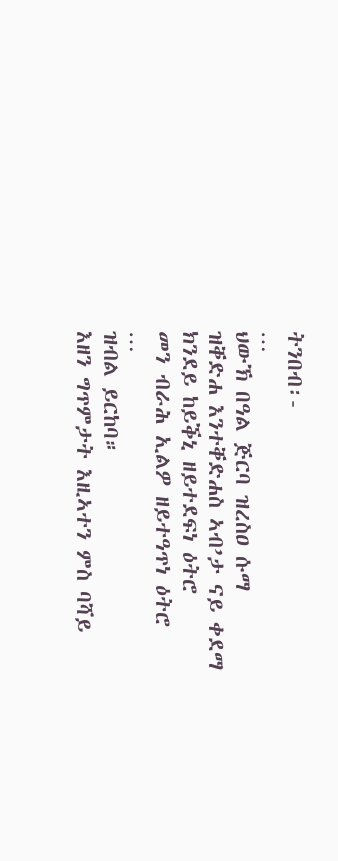ትንበብ፡-
…
ህውኽ በዓል ጅርባ ዝረስዐ ሱማ
ዝቐድሐ እንተቐድሐስ ኣብ’ታ ናይ ቀደማ
ክንደይ ከይቕኒ ዘይተደፍነ ዕትሮ
መን ብራሕ ኢልዎ ዘይተዓጥነ ዕትሮ
…
ዝብል ይርከባ።
እዘን ግጥምታት እዚኣተን ምስ ባሻይ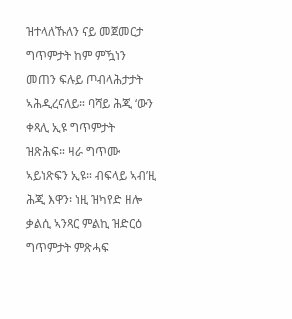ዝተላለኹለን ናይ መጀመርታ ግጥምታት ከም ምዃነን መጠን ፍሉይ ጦብላሕታታት ኣሕዲረናለይ። ባሻይ ሕጂ ‘ውን ቀጻሊ ኢዩ ግጥምታት ዝጽሕፍ። ዛራ ግጥሙ ኣይነጽፍን ኢዩ። ብፍላይ ኣብ’ዚ ሕጂ እዋን፡ ነዚ ዝካየድ ዘሎ ቃልሲ ኣንጻር ምልኪ ዝድርዕ ግጥምታት ምጽሓፍ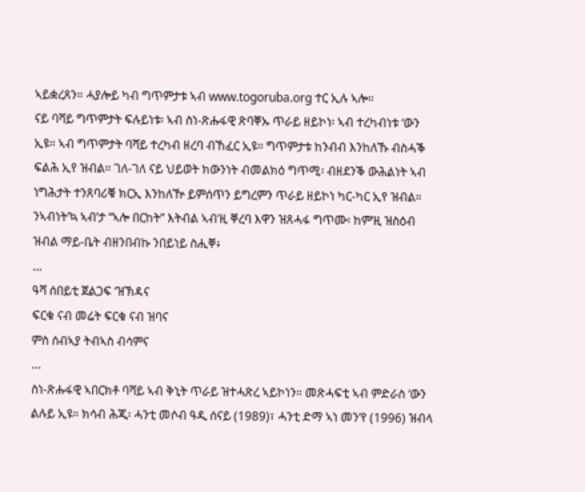ኣይቋረጸን። ሓያሎይ ካብ ግጥምታቱ ኣብ www.togoruba.org ተር ኢሉ ኣሎ።
ናይ ባሻይ ግጥምታት ፍሉይነቱ፡ ኣብ ስነ-ጽሑፋዊ ጽባቐኡ ጥራይ ዘይኮነ፡ ኣብ ተረካብነቱ ‘ውን ኢዩ። ኣብ ግጥምታት ባሻይ ተረካብ ዘረባ ብኸፈር ኢዩ። ግጥምታቱ ከንብብ እንከለኹ ብስሓቕ ፍልሕ ኢየ ዝብል። ገለ-ገለ ናይ ህይወት ክውንነት ብመልክዕ ግጥሚ፡ ብዘደንቕ ውሕልነት ኣብ ነግሕታት ተንጸባሪቑ ክርኢ እንከለዅ ይምሰጥን ይግረምን ጥራይ ዘይኮነ ካር-ካር ኢየ ዝብል። ንኣብነት’ኳ ኣብ’ታ “ኣሎ በርከት” እትብል ኣብ’ዚ ቐረባ እዋን ዝጸሓፋ ግጥሙ፡ ከም’ዚ ዝስዕብ ዝብል ማይ-ቤት ብዘንበብኩ ንበይነይ ስሒቐ፥
…
ዓሻ ሰበይቲ ጀልጋፍ ‘ዝኽዳና
ፍርቁ ናብ መሬት ፍርቁ ናብ ዝባና
ምስ ሰብኣያ ትብኣስ ብሳምና
…
ስነ-ጽሑፋዊ ኣበርክቶ ባሻይ ኣብ ቅኒት ጥራይ ዝተሓጽረ ኣይኮነን። መጽሓፍቲ ኣብ ምድራስ ‘ውን ልሉይ ኢዩ። ክሳብ ሕጂ፡ ሓንቲ መሶብ ዓዲ ሰናይ (1989)፣ ሓንቲ ድማ ኣነ መን’የ (1996) ዝብላ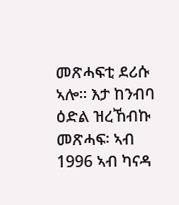መጽሓፍቲ ደሪሱ ኣሎ። እታ ከንብባ ዕድል ዝረኸብኩ መጽሓፍ፡ ኣብ 1996 ኣብ ካናዳ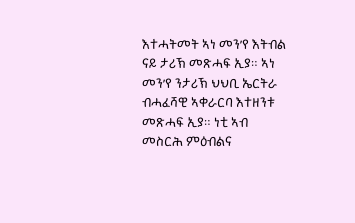እተሓትመት ኣነ መን’የ እትብል ናይ ታሪኽ መጽሓፍ ኢያ። ኣነ መን’የ ንታሪኽ ህህቢ ኤርትራ ብሓፈሻዊ ኣቀራርባ እተዘንቱ መጽሓፍ ኢያ። ነቲ ኣብ መስርሕ ምዕብልና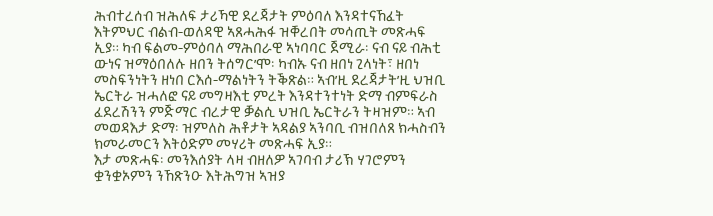ሕብተረሰብ ዝሕለፍ ታሪኻዊ ደረጃታት ምዕባለ እንዳተናኸፈት እትምህር ብልብ-ወለዳዊ ኣጸሓሕፋ ዝቐረበት መሳጢት መጽሓፍ ኢያ። ካብ ፍልመ-ምዕባለ ማሕበራዊ ኣነባባር ጀሚራ፡ ናብ ናይ ብሕቲ ውነና ዝማዕበለሉ ዘበን ትሰግር’ሞ፡ ካብኡ ናብ ዘበነ ጊላነት፣ ዘበነ መስፍንነትን ዘነበ ርእሰ-ማልነትን ትቕጽል። ኣብ’ዚ ደረጃታት’ዚ ህዝቢ ኤርትራ ዝሓለፎ ናይ መግዛእቲ ምረት እንዳተንተነት ድማ ብምፍራስ ፈደረሽንን ምጅማር ብረታዊ ቓልሲ ህዝቢ ኤርትራን ትዛዝም። ኣብ መወዳእታ ድማ፡ ዝምለስ ሕቶታት ኣዳልያ ኣንባቢ ብዝበለጸ ክሓስብን ክመራመርን እትዕድም መሃሪት መጽሓፍ ኢያ።
እታ መጽሓፍ፡ መንእሰያት ላዛ ብዘለዎ ኣገባብ ታሪኽ ሃገሮምን ቋንቋኦምን ንኸጽንዑ እትሕግዝ ኣዝያ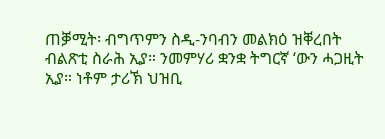ጠቓሚት፡ ብግጥምን ስዲ-ንባብን መልክዕ ዝቐረበት ብልጽቲ ስራሕ ኢያ። ንመምሃሪ ቋንቋ ትግርኛ ‘ውን ሓጋዚት ኢያ። ነቶም ታሪኽ ህዝቢ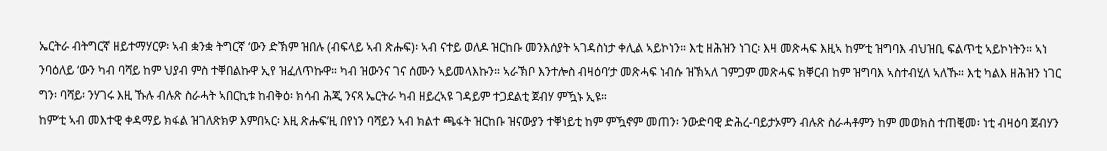ኤርትራ ብትግርኛ ዘይተማሃርዎ፡ ኣብ ቋንቋ ትግርኛ ‘ውን ድኽም ዝበሉ (ብፍላይ ኣብ ጽሑፍ)፡ ኣብ ናተይ ወለዶ ዝርከቡ መንእሰያት ኣገዳስነታ ቀሊል ኣይኮነን። እቲ ዘሕዝን ነገር፡ እዛ መጽሓፍ እዚኣ ከም’ቲ ዝግባእ ብህዝቢ ፍልጥቲ ኣይኮነትን። ኣነ ንባዕለይ ‘ውን ካብ ባሻይ ከም ህያብ ምስ ተቐበልኩዋ ኢየ ዝፈለጥኩዋ። ካብ ዝውንና ገና ሰሙን ኣይመላእኩን። ኣራኽቦ እንተሎስ ብዛዕባ’ታ መጽሓፍ ነብሱ ዝኽኣለ ገምጋም መጽሓፍ ክቐርብ ከም ዝግባእ ኣስተብሂለ ኣለኹ። እቲ ካልእ ዘሕዝን ነገር ግን፡ ባሻይ፡ ንሃገሩ እዚ ኹሉ ብሉጽ ስራሓት ኣበርኪቱ ከብቅዕ፡ ክሳብ ሕጂ ንናጻ ኤርትራ ካብ ዘይረኣዩ ገዳይም ተጋደልቲ ጀብሃ ምዃኑ ኢዩ።
ከም’ቲ ኣብ መእተዊ ቀዳማይ ክፋል ዝገለጽክዎ እምበኣር፡ እዚ ጽሑፍ’ዚ በየነን ባሻይን ኣብ ክልተ ጫፋት ዝርከቡ ዝናውያን ተቐነይቲ ከም ምዃኖም መጠን፡ ንውድባዊ ድሕረ-ባይታኦምን ብሉጽ ስራሓቶምን ከም መወክስ ተጠቒመ፡ ነቲ ብዛዕባ ጀብሃን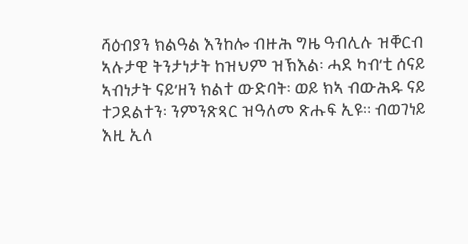ሻዕብያን ክልዓል እንከሎ ብዙሕ ግዜ ዓብሊሉ ዝቐርብ ኣሉታዊ ትንታነታት ከዝህም ዝኽእል፡ ሓደ ካብ’ቲ ሰናይ ኣብነታት ናይ’ዘን ክልተ ውድባት፡ ወይ ክኣ ብውሕዱ ናይ ተጋደልተን፡ ንምንጽጻር ዝዓለመ ጽሑፍ ኢዩ። ብወገነይ እዚ ኢለ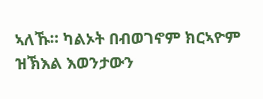ኣለኹ። ካልኦት በብወገኖም ክርኣዮም ዝኽእል እወንታውን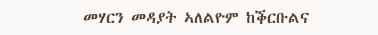መሃርን መዳያት ኣለልዮም ከቕርቡልና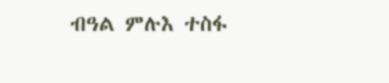ብዓል ምሉእ ተስፋ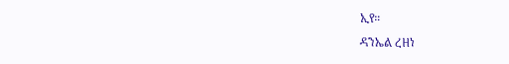ኢየ።
ዳንኤል ረዘነ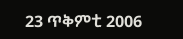23 ጥቅምቲ 2006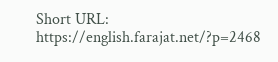Short URL: https://english.farajat.net/?p=2468